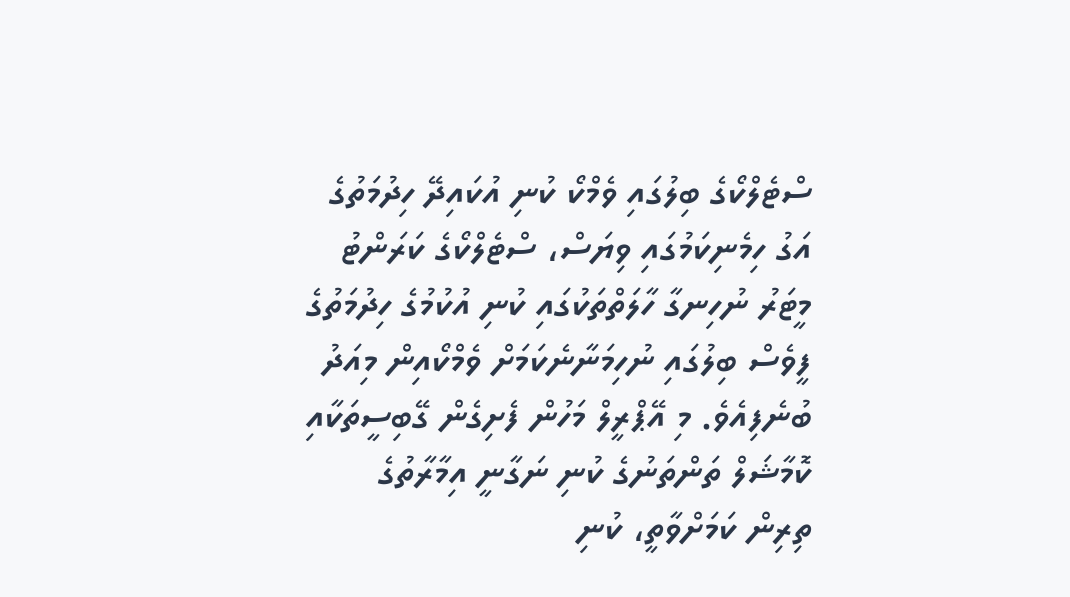ސްޓެލްކޯގެ ބިލުގައި ވެމްކޯ ކުނި އުކައިދޭ ހިދުމަތުގެ އަގު ހިމެނިކަމުގައި ވިޔަސް، ސްޓެލްކޯގެ ކަރަންޓު މީޓަރު ނުހިނގާ ހާލަތްތަކުގައި ކުނި އުކުމުގެ ހިދުމަތުގެ ފީވެސް ބިލުގައި ނުހިމަނާނެކަމަށް ވެމްކޯއިން މިއަދު ބުނެފިއެވެ. މި އޭޕްރީލް މަހުން ފެށިގެން ގޭބިސީތަކާއި ކޮމާޝަލް ތަންތަނުގެ ކުނި ނަގާނީ އިމާރާތުގެ ތިރިން ކަމަށްވާތީ، ކުނި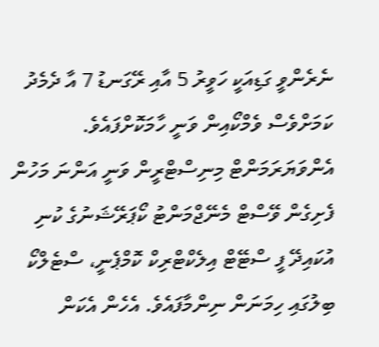ނެރެންވީ ގަޑިއަކީ ހަވީރު 5 އާއި ރޭގަނޑު 7 އާ ދެމެދު ކަމަށްވެސް ވެމްކޯއިން ވަނީ ހާމަކޮށްފައެވެ.
އެންވަޔަރަމަންޓް މިނިސްޓްރީން ވަނީ އަންނަ މަހުން ފެށިގެން ވޭސްޓް މެނޭޖްމަންޓު ކޯޕަރޭޝަނުގެ ކުނި އުކައިދޭ ފީ ސްޓޭޓް އިލެކްޓްރިކް ކޮމްޕެނީ، ސްޓެލްކޯ ބިލުގައި ހިމަނަން ނިންމާފައެވެ. އެހެން އެކަން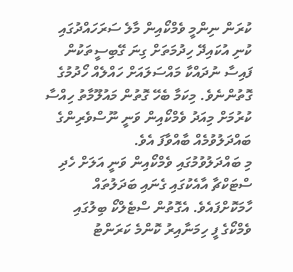ކުރަން ނިންމީ ވެމްކޯއިން މާލެ ސަރަހައްދުގައި ކުނި އުކައިދޭ ހިދުމަތަށް ގިނަ ގޭބިސީތަކުން ފައިސާ ނުދައްކާ މައްސަލައަށް ހައްލެއް ހޯދުމުގެ ގޮތުންނެވެ. މިކަމާ ބެހޭ ގޮތުން މައުލޫމާތު ހިއްސާ ކުރުމަށް މިއަދު ވެމްކޯއިން ވަނީ ނޫސްވެރިންގެ ބައްދަލުވުމެއް ބާއްވާފަ އެވެ.
މި ބައްދަލުވުމުގައި ވެމްކޯއިން ވަނީ އަލަށް ހެދި ސްޓަކްޗާ އާއެކުގައި ގެނައި ބަދަލުތައް ހާމަކޮށްފައެވެ. އެގޮތުން ސްޓެލްކޯ ބިލުގައި ވެމްކޯގެ ފީ ހިމަނާއިރު ކޮންމެ ކަރަންޓު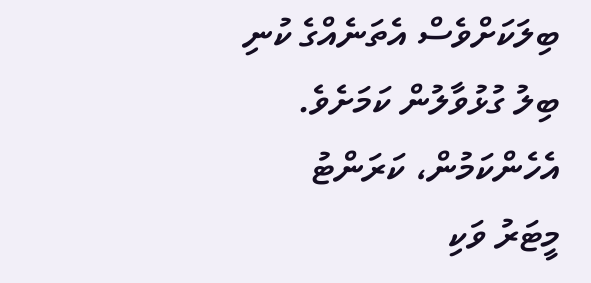ބިލަކަށްވެސް އެތަނެއްގެ ކުނި ބިލު ގުޅުވާލުން ކަމަށެވެ. އެހެންކަމުން، ކަރަންޓު މީޓަރު ވަކި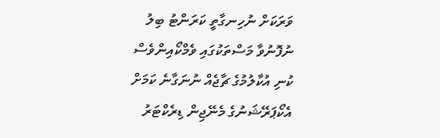ވަރަކަށް ނުހިނގާތީ ކަރަންޓު ބިލު ނުފޮނުވާ މަސްތަކުގައި ވެމްކޯއިންވެސް ކުނި އުކާލުމުގެ ޗާޖެއް ނުނަގާނެ ކަމަށް އެކޯޕަރޭޝަނުގެ މެނޭޖިން ޑިރެކްޓަރު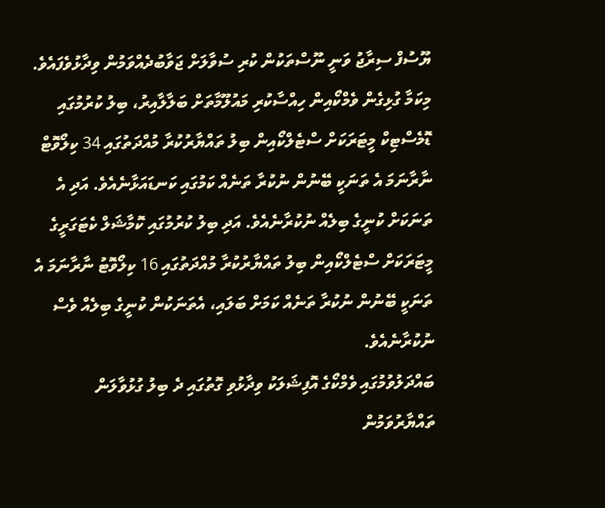ޔޫސުފް ސިރާޖު ވަނީ ނޫސްތަކުން ކުރި ސުވާލަށް ޖަވާބުދެއްވަމުން ވިދާޅުވެފައެވެ.
މިކަމާ ގުޅިގެން ވެމްކޯއިން ހިއްސާކުރި މައުލޫމާތަށް ބަލާލާއިރު، ބިލު ކުރުމުގައި ޑޮމެސްޓިކް މީޓަރަކަށް ސްޓެލްކޯއިން ބިލު ތައްޔާރުކުރާ މުއްދަތުގައި 34 ކިލޯވޮޓް ނާރާނަމަ އެ ތަނަކީ ބޭނުން ނުކުރާ ތަނެއް ކަމުގައި ކަނޑައަޅާނެއެވެ. އަދި އެ ތަނަކަށް ކުނީގެ ބިލެއް ނުކުރާނެއެވެ. އަދި ބިލު ކުރުމުގައި ކޮމާޝަލް ކެޓަގަރީގެ މީޓަރަކަށް ސްޓެލްކޯއިން ބިލު ތައްޔާރުކުރާ މުއްދަތުގައި 16 ކިލޯވޮޓު ނާރާނަމަ އެ ތަނަކީ ބޭނުން ނުކުރާ ތަނެއް ކަމަށް ބަލައި، އެތަނަކުން ކުނީގެ ބިލެއް ވެސް ނުކުރާނެއެވެ.
ބައްދަލުވުމުގައި ވެމްކޯގެ އޮފިޝަލަކު ވިދާޅުވި ގޮތުގައި ދެ ބިލު ގުޅުވާލަން ތައްޔާރުވަމުން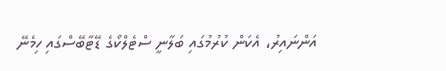އަންނައިރު، އެކަން ކުރުމުގައި ބަލާނީ ސްޓެލްކޯގެ ޑޭޓާބޭސްގައި ހިމެނޭ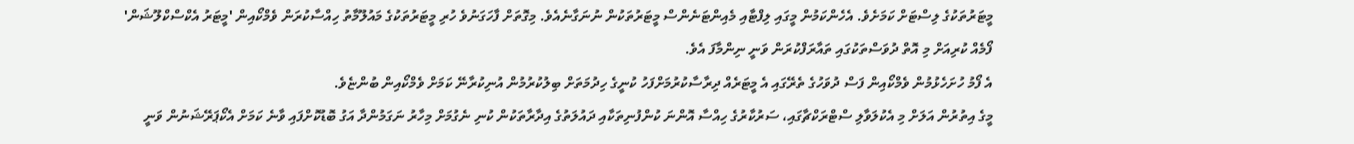މީޓަރުތަކުގެ ލިސްޓަށް ކަމަށެވެ. އެހެންކަމުން މީގައި ލިފްޓާއި މެއިންޓަނެންސް މީޓަރުތަކުން ނުނަގާނެއެވެ. މިގޮތަށް ފާހަގަނުވެ ހުރި މީޓަރުތަކުގެ މައުލޫމާތު ހިއްސާކުރަން ވެމްކޯއިން 'މީޓަރު އެކްސްކްލޫޝަން' ފޯމެއް ކުރިއަށް މި އޮތް ދުވަސްތަކުގައި ތައާރަފްކުރަން ވަނީ ނިންމާފަ އެވެ.
އެ ފޯމު ހުށަހެޅުމުން ވެމްކޯއިން ފަސް ދުވަހުގެ ތެރޭގައި އެ މީޓަރެއް ދިރާސާކުރުމަށްފަހު ކުނީގެ ހިދުމަތަށް ބިލުކުރުމުން އުނިކުރާނޭ ކަމަށް ވެމްކޯއިން ބުންޏެވެ.
މީގެ އިތުރުން އަލަށް މި އެކުލަވާލި ސްޓްރަކްޗާގައި، ސަރުކާރުގެ ހިއްސާ އޮންނަ ކުންފުނިތަކާއި ދައުލަތުގެ އިދާރާތަކުން ކުނި ނެގުމަށް މިހާރު ނަގަމުންދާ އަގު ބޮޑުކޮށްފައި ވާނެ ކަމަށް އެކޯޕަރޭޝަނުން ވަނީ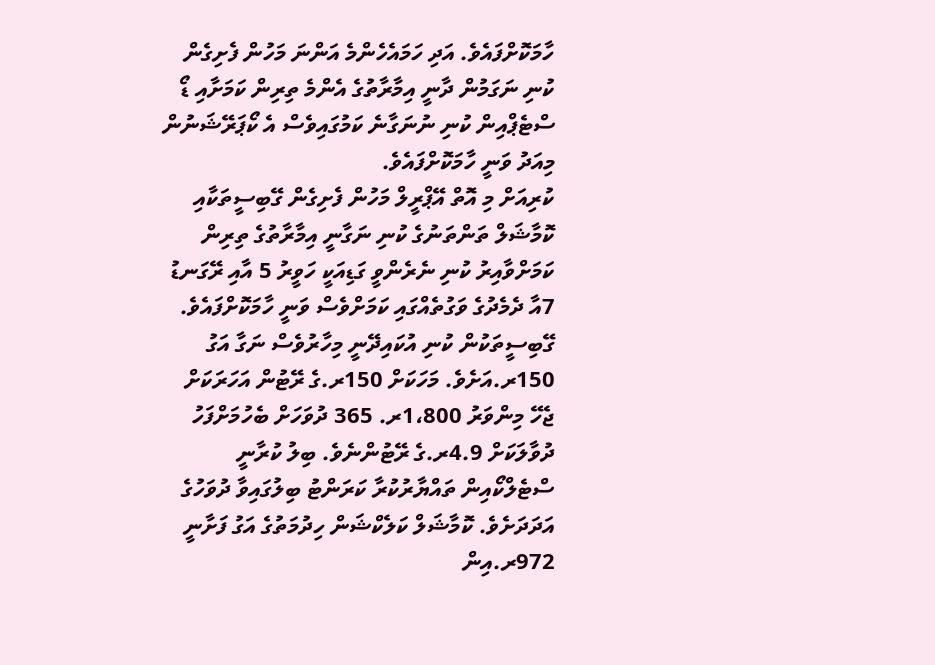ހާމަކޮށްފައެވެ. އަދި ހަމައެހެންމެ އަންނަ މަހުން ފެށިގެން ކުނި ނަގަމުން ދާނީ އިމާރާތުގެ އެންމެ ތިރިން ކަމަށާއި ޑޯ ސްޓެޕްއިން ކުނި ނުނަގާނެ ކަމުގައިވެސް އެ ކޯޕަރޭޝަނުން މިއަދު ވަނީ ހާމަކޮށްފައެވެ.
ކުރިއަށް މި އޮތް އޭޕްރީލް މަހުން ފެށިގެން ގޭބިސީތަކާއި ކޮމާޝަލް ތަންތަނުގެ ކުނި ނަގާނީ އިމާރާތުގެ ތިރިން ކަމަށްވާއިރު ކުނި ނެރެންވީ ގަޑިއަކީ ހަވީރު 5 އާއި ރޭގަނޑު 7އާ ދެމެދުގެ ވަގުތެއްގައި ކަމަށްވެސް ވަނީ ހާމަކޮށްފައެވެ.
ގޭބިސީތަކުން ކުނި އުކައިދޭނީ މިހާރުވެސް ނަގާ އަގު 150ރ.އަށެވެ. މަހަކަށް 150ރ.ގެ ރޭޓުން އަހަރަކަށް ޖެހޭ މިންވަރު 1،800ރ. 365 ދުވަހަށް ބެހުމަށްފަހު ދުވާލަކަށް 4.9ރ.ގެ ރޭޓުންނެވެ. ބިލު ކުރާނީ ސްޓެލްކޯއިން ތައްޔާރުކުރާ ކަރަންޓު ބިލުގައިވާ ދުވަހުގެ އަދަދަށެވެ. ކޮމާޝަލް ކަލެކްޝަން ހިދުމަތުގެ އަގު ފަށާނީ 972ރ.އިން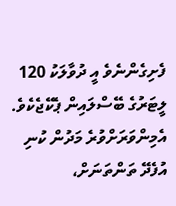ފެށިގެންނެވެ އީ ދުވާލަކު 120 ލީޓަރުގެ ބޭސްލައިން ޕެކޭޖެކެވެ. އެމިންވަރަށްވުރެ މަދުން ކުނި އުފެދޭ ތަންތަނަށް،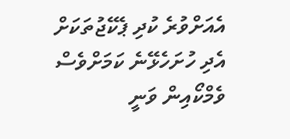އެއަށްވުރެ ކުދި ޕެކޭޖުތަކަށް އެދި ހުށަހެޅޭނެ ކަމަށްވެސް ވެމްކޯއިން ވަނީ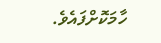ހާމަކޮށްފައެވެ.